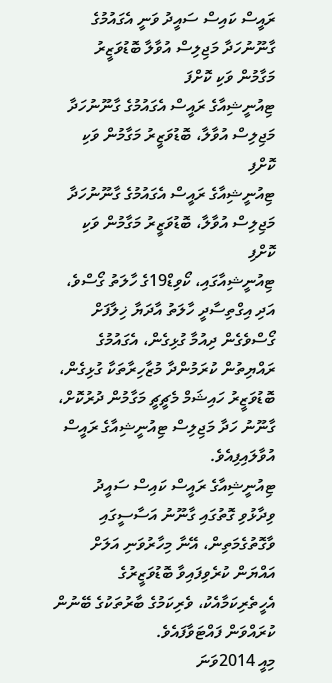ރައީސް ކައިސް ސައީދު ވަނީ އެގައުމުގެ ގާނޫނުހަދާ މަޖިލިސް އުވާލާ ބޮޑުވަޒީރު މަގާމުން ވަކި ކޮށްފަ
ޓިއުނީޝިއާގެ ރައީސް އެގައުމުގެ ގާނޫނުހަދާ މަޖިލިސް އުވާލާ، ބޮޑުވަޒީރު މަގާމުން ވަކި ކޮށްފި
ޓިއުނީޝިއާގެ ރައީސް އެގައުމުގެ ގާނޫނުހަދާ މަޖިލިސް އުވާލާ، ބޮޑުވަޒީރު މަގާމުން ވަކި ކޮށްފި
ޓިއުނީޝިއާގައި، ކޯވިޑް19ގެ ހާލަތު ގޯސްވެ، އަދި އިގްތިސާދީ ހާލަތު އާދަޔާ ޚިލާފަށް ގޯސްވެގެން ދިއުމާ ގުޅިގެން، އެގައުމުގެ ރައްޔިތުން ކުރަމުންދާ މުޒާހިރާތަކާ ގުޅިގެން، ބޮޑުވަޒީރު ހައިޝަމް މެޗީޗީ މަގާމުން ދުރުކޮށް، ގާނޫނު ހަދާ މަޖިލިސް ޓިއުނީޝިއާގެ ރައީސް އުވާލައިފިއެވެ.
ޓިއުނީޝިއާގެ ރައީސް ކައިސް ސައީދު ވިދާޅުވި ގޮތުގައި ގާނޫނު އަސާސީގައި ވާގޮތުގެމަތިން، އޭނާ މިހާރުވަނި އަލަށް އައްޔަން ކުރެވިފައިވާ ބޮޑުވަޒީރުގެ އެހީތެރިކަމާއެކު، ވެރިކަމުގެ ބާރުތަކުގެ ބޭނުން ކުރައްވަން ފައްޓަވާފައެވެ.
މިއީ 2014ވަނަ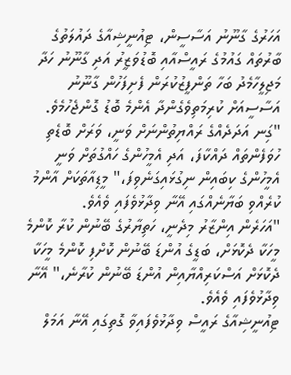އަހަރުގެ ގާނޫނު އަސާސީން، ޓިއުނީޝިއާގެ ދައުލަތުގެ ބާރުތައް ގައުމުގެ ރައީސްއާއި ބޮޑުވަޒީރު އަދި ގާނޫނު ހަދާ މަޖިލީހާމެދު ބަހާ ތަންފީޒުކުރަން ފެށިފަހުން ގާނޫނު އަސާސީއަށް ކުރިމަތިވެގެންދާ އެންމެ ބޮޑު ގޮންޖެހުމެވެ.
"ގިަނ އަދަދެއްގެ ރައްޔިތުންނަށް ވަނީ، ވަރަށް ބޮޑެތި ހުވަފެންތައް ދައްކާފަ، އަދި އެމީހުންގެ ހައްގުތަށް ވަނީ އެމީހުންގެ ކިބައިން ނިގުޅައިގަނެވިފަ،" މީޑިއާތަކަށް އާންމު ކުރެއްވި ބަޔާނެއްގައި އޭނާ ވިދާޅުވެފައި ވެއެވެ.
"އަހަރެން އިންޒާރު މިދެނީ، ހަތިޔާރުގެ ބޭނުން ކުރާ ކޮންމެ މީހަކާ ދެކޮޅަށް، ބަޑީގެ އުންޑަ ބޭނުން ކޮށްފި ކޮންމެ މީހަކާ ދެކޮޅަށް އަސްކަރިއްޔާއިން އުންޑަ ބޭނުން ކުރާނެ،" އޭނާ ވިދާޅުވެފައި ވެއެވެ.
ޓިއުނީޝިއާގެ ރައީސް ވިދާޅުވެފައިވާ ގޮތިގައި އޭނާ އަމަލް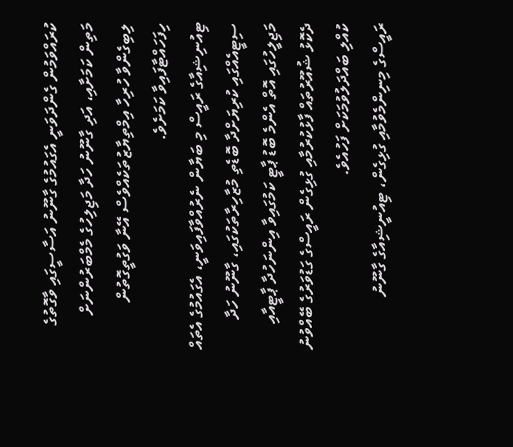ކުރައްވަމުން ގެންދަވަނީ އެގައުމުގެ ގާނޫނު އަސާސީގައި ވާގޮތުގެ މަތިން ކަމަށާއި، އަދި ގާނޫނު ހަދާ މަޖިލިހުގެ މެމްބަރުންނަށް ލިބިގެންވާ ހުރިހާ އިމްތިޔާޒުތަކެއްވެސް އޭނާ ވަގުތީގޮތުން ހިފަހައްޓާފައިވާ ކަމަށެވެ.
ޓިއުނިޝިއާގެ ރައީސް މި ބަޔާން ނެރުއްވާފައިވަނީ، އެގައުމުގެ އެތައް ސިޓީއެއްގައި ކުރިޔަށްދާ ބޮޑެތި މުޒާހިރާތަކުގައި، ގާނޫނު ހަދާ މަޖިލީހުގައި އޮތް އެންމެ ބޮޑު ޕާޓީ ކަމުގައިވާ އިންނަހުދާ ޕާޓީއާއި ދެކޮޅު ޝުއޫރުތައް ފާޅުކުރުމާއި ގުޅިގެން ރައީސްގެ ގަޑުވަރުގެ ބޭއްވުނު ކުއްލި ބައްދަލުވުމަކަށް ފަހުއެވެ.
ރައީސްގެ މިނިންމެވުމާއި ގުޅިގެން، ޓިއުނީޝިއާގެ ގާނޫނު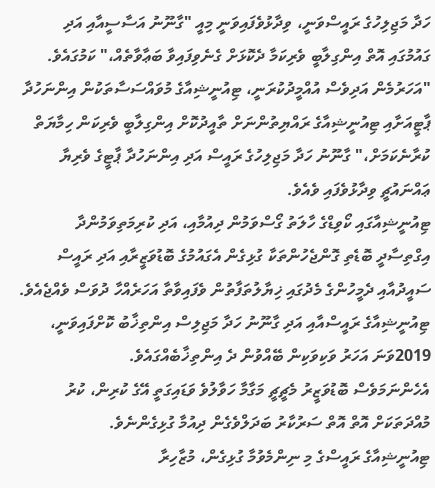ހަދާ މަޖިލިހުގެ ރައީސްވަނީ، ވިދާޅުވެފައިވަނީ މިއީ "ގާނޫނު އަސާސީއާއި އަދި ގައުމުގައި އޮތް އިންގިލާބީ ވެރިކަމާ ދެކޮޅަށް ގެނެވިފައިވާ ބަޢާވާތެއް،" ކަމުގައެވެ.
"އަހަރުމެން އަދިވެސް އުއްމީދުކުރަނީ، ޓިއުނީޝިއާގެ މުވައްސަސާތަކުން އިންނަހުދާ ޕާޓީއަށާއި ޓިއުނީޝިއާގެ ރައްޔިތުންނަށް ތާއީދުކޮށް އިންގިލާބީ ވެރިކަން ހިމާޔަތް ކުރާނެކަމަށް،" ގާނޫނު ހަދާ މަޖިލިހުގެ ރައީސް އަދި އިންނަހުދާ ޕާޓީގެ ވެރިޔާ ޢައްނައުޗީ ވިދާޅުވެފައި ވެއެވެ.
ޓިއުނީޝިއާގައި ކޯވިޑްގެ ހާލަތު ގޯސްވަމުން ދިއުމާއި، އަދި ކުރިމަތިވަމުންދާ އިގްތިސާދީ ބޮޑެތި ގޮންޖެހުންތަކާ ގުޅިގެން އެގައުމުގެ ބޮޑުވަޒީރާއި އަދި ރައީސް ސައީދުއާއި ދެމީހުންގެ މެދުގައި ޚިޔާލުތަފާތުން ވެފައިވާތާ އަހަރެއްހާ ދުވަސް ވެއްޖެއެވެ.
ޓިއުނީޝިއާގެ ރައީސްއާއި އަދި ގާނޫނު ހަދާ މަޖިލިސް އިންތިޚާބު ކޮށްފައިވަނީ، 2019ވަނަ އަހަރު ވަކިވަކިން ބޭއްވުން ދެ އިންތިޚާބެއްގައެވެ.
އެހެންނަމަވެސް ބޮޑުވަޒީރު މެޗީޗީ މަގާމާ ހަވާލުވެ ވަޑައިގަތީ އޭގެ ކުރިން، ކުރު މުއްދަތަކަށް އޮތް އޮތް ސަރުކާރު ބަދަލްވެގެން ދިއުމާ ގުޅިގެންނެވެ.
ޓިއުނީޝިއާގެ ރައީސްގެ މި ނިންމެވުމާ ގުޅިގެން، މުޒާހިރާ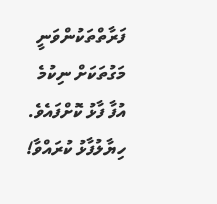ފަރާތްތަކުންވަނީ މަގުތަކަށް ނިކުމެ އުފާ ފާޅު ކޮށްފައެވެ.
ހިޔާލުފާޅު ކުރައްވާ!